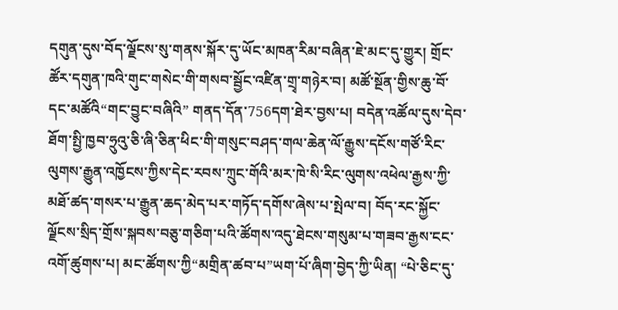དགུན་དུས་བོད་ལྗོངས་སུ་གནས་སྐོར་དུ་ཡོང་མཁན་རིམ་བཞིན་ཇེ་མང་དུ་གྱུར། གྲོང་ཚོར་དགུན་ཁའི་གུང་གསེང་གི་གསབ་སྦྱོང་འཛིན་གྲྭ་གཉེར་བ། མཚོ་སྔོན་གྱིས་ཆུ་བོ་དང་མཚོའི“གང་བྱུང་བཞིའི” གནད་དོན་756དག་ཐེར་བྱས་པ། བདེན་འཚོལ་དུས་དེབ་ཐོག་སྤྱི་ཁྱབ་ཧྲུའུ་ཅི་ཞི་ཅིན་ཕིང་གི་གསུང་བཤད་གལ་ཆེན་ལོ་རྒྱུས་དངོས་གཙོ་རིང་ལུགས་རྒྱུན་འཁྱོངས་ཀྱིས་དེང་རབས་ཀྲུང་གོའི་མར་ཁེ་སི་རིང་ལུགས་འཕེལ་རྒྱས་ཀྱི་མཐོ་ཚད་གསར་པ་རྒྱུན་ཆད་མེད་པར་གཏོད་དགོས་ཞེས་པ་སྤེལ་བ། བོད་རང་སྐྱོང་ལྗོངས་སྲིད་གྲོས་སྐབས་བཅུ་གཅིག་པའི་ཚོགས་འདུ་ཐེངས་གསུམ་པ་གཟབ་རྒྱས་ངང་འགོ་ཚུགས་པ། མང་ཚོགས་ཀྱི“མགྲིན་ཚབ་པ”ཡག་པོ་ཞིག་བྱེད་ཀྱི་ཡིན། “པེ་ཅིང་དུ་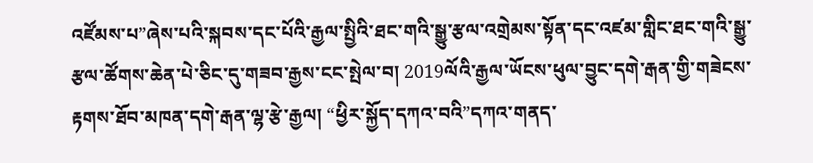འཛོམས་པ”ཞེས་པའི་སྐབས་དང་པོའི་རྒྱལ་སྤྱིའི་ཐང་གའི་སྒྱུ་རྩལ་འགྲེམས་སྟོན་དང་འཛམ་གླིང་ཐང་གའི་སྒྱུ་རྩལ་ཚོགས་ཆེན་པེ་ཅིང་དུ་གཟབ་རྒྱས་ངང་སྤེལ་བ། 2019ལོའི་རྒྱལ་ཡོངས་ཕུལ་བྱུང་དགེ་རྒན་གྱི་གཟེངས་རྟགས་ཐོབ་མཁན་དགེ་རྒན་ལྷ་རྩེ་རྒྱལ། “ཕྱིར་སྐྱོད་དཀའ་བའི”དཀའ་གནད་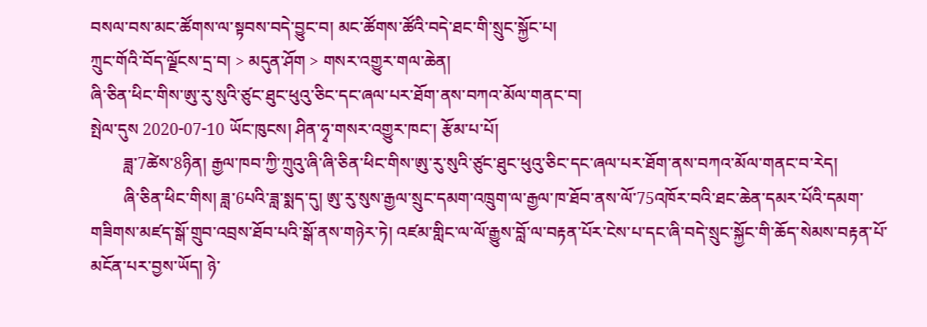བསལ་བས་མང་ཚོགས་ལ་སྟབས་བདེ་བྱུང་བ། མང་ཚོགས་ཚོའི་བདེ་ཐང་གི་སྲུང་སྐྱོང་པ།
ཀྲུང་གོའི་བོད་ལྗོངས་དྲ་བ། > མདུན་ཤོག > གསར་འགྱུར་གལ་ཆེན།
ཞི་ཅིན་ཕིང་གིས་ཨུ་རུ་སུའི་ཙུང་ཐུང་ཕུའུ་ཅིང་དང་ཞལ་པར་ཐོག་ནས་བཀའ་མོལ་གནང་བ།
སྤེལ་དུས 2020-07-10 ཡོང་ཁུངས། ཤིན་ཧྭ་གསར་འགྱུར་ཁང་། རྩོམ་པ་པོ།
        ཟླ་7ཚེས་8ཉིན། རྒྱལ་ཁབ་ཀྱི་ཀྲུའུ་ཞི་ཞི་ཅིན་ཕིང་གིས་ཨུ་རུ་སུའི་ཙུང་ཐུང་ཕུའུ་ཅིང་དང་ཞལ་པར་ཐོག་ནས་བཀའ་མོལ་གནང་བ་རེད།
        ཞི་ཅིན་ཕིང་གིས། ཟླ་6པའི་ཟླ་སྨད་དུ། ཨུ་རུ་སུས་རྒྱལ་སྲུང་དམག་འཁྲུག་ལ་རྒྱལ་ཁ་ཐོབ་ནས་ལོ་75འཁོར་བའི་ཐང་ཆེན་དམར་པོའི་དམག་གཟིགས་མཛད་སྒོ་གྲུབ་འབྲས་ཐོབ་པའི་སྒོ་ནས་གཉེར་ཏེ། འཛམ་གླིང་ལ་ལོ་རྒྱུས་བློ་ལ་བརྟན་པོར་ངེས་པ་དང་ཞི་བདེ་སྲུང་སྐྱོང་གི་ཆོད་སེམས་བརྟན་པོ་མངོན་པར་བྱས་ཡོད། ཉེ་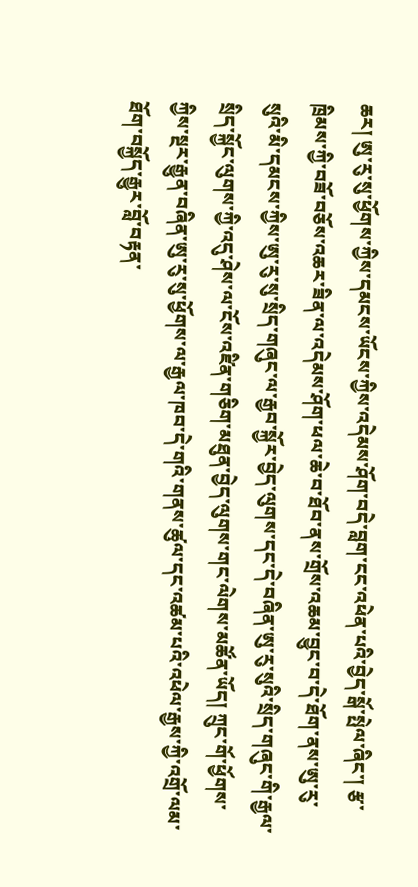ཆར། ཨུ་རུ་སུ་ཕྱོགས་ཀྱིས་དམངས་ཡོངས་ཀྱིས་འདེམས་ཤོག་བདེ་བླག་ངང་འཕེན་པའི་བྱེད་སྒོ་སྤེལ་ཞིང་། རྩ་ཁྲིམས་ཀྱི་བཟོ་བཅོས་འཆར་ཟིན་ལ་འདེམས་ཤོག་ཕལ་ཆེ་བ་ཐོབ་ནས་གྲོས་འཆམ་བྱུང་བ་དེ་ཐོག་ནས་ཨུ་རུ་སུའི་མི་དམངས་ཀྱིས་ཨུ་རུ་སུ་སྲིད་གཞུང་ལ་རྒྱབ་སྐྱོར་བྱེད་ལུགས་དང་དེ་བཞིན་ཨུ་རུ་སུའི་སྲིད་གཞུང་གི་རྒྱལ་སྲིད་སྐྱོང་ལུགས་ཀྱི་འདུ་ཤེས་ལ་ངོས་འཛིན་གཅིག་མཐུན་བྱེད་ལུགས་གང་ལེགས་མཚོན་ཡོད། ཀྲུང་གོ་ཕྱོགས་ཀྱིས་སྔར་རྒྱུན་བཞིན་ཨུ་རུ་སུ་ཕྱོགས་ལ་རྒྱལ་ཁབ་དེ་གའི་གནས་ཚུལ་དང་འཚམ་པའི་འཕེལ་རྒྱས་ཀྱི་འགྲོ་ལམ་ཐོག་བསྐྱོད་རྒྱུར་བློ་བརྟན་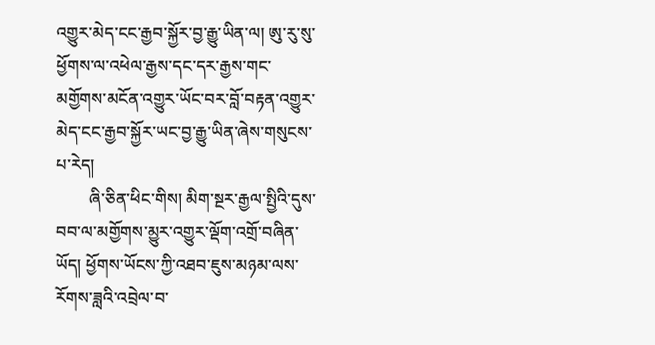འགྱུར་མེད་ངང་རྒྱབ་སྐྱོར་བྱ་རྒྱུ་ཡིན་ལ། ཨུ་རུ་སུ་ཕྱོགས་ལ་འཕེལ་རྒྱས་དང་དར་རྒྱས་གང་མགྱོགས་མངོན་འགྱུར་ཡོང་བར་བློ་བརྟན་འགྱུར་མེད་ངང་རྒྱབ་སྐྱོར་ཡང་བྱ་རྒྱུ་ཡིན་ཞེས་གསུངས་པ་རེད།
        ཞི་ཅིན་ཕིང་གིས། མིག་སྔར་རྒྱལ་སྤྱིའི་དུས་བབ་ལ་མགྱོགས་མྱུར་འགྱུར་ལྡོག་འགྲོ་བཞིན་ཡོད། ཕྱོགས་ཡོངས་ཀྱི་འཐབ་ཇུས་མཉམ་ལས་རོགས་ཟླའི་འབྲེལ་བ་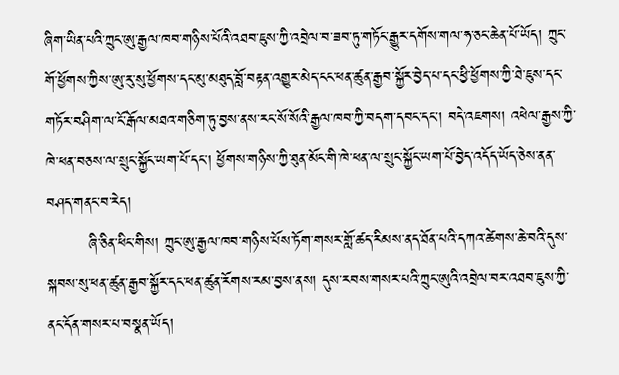ཞིག་ཡིན་པའི་ཀྲུང་ཨུ་རྒྱལ་ཁབ་གཉིས་པོའི་འཐབ་ཇུས་ཀྱི་འབྲེལ་བ་ཟབ་ཏུ་གཏོང་རྒྱུར་དགོས་གལ་ཧ་ཅང་ཆེན་པོ་ཡོད། ཀྲུང་གོ་ཕྱོགས་ཀྱིས་ཨུ་རུ་སུ་ཕྱོགས་དང་མུ་མཐུད་བློ་བརྟན་འགྱུར་མེད་ངང་ཕན་ཚུན་རྒྱབ་སྐྱོར་བྱེད་པ་དང་ཕྱི་ཕྱོགས་ཀྱི་ཐེ་ཇུས་དང་གཏོར་བཤིག་ལ་ངོ་རྒོལ་མཐའ་གཅིག་ཏུ་བྱས་ནས་རང་སོ་སོའི་རྒྱལ་ཁབ་ཀྱི་བདག་དབང་དང་། བདེ་འཇགས། འཕེལ་རྒྱས་ཀྱི་ཁེ་ཕན་བཅས་ལ་སྲུང་སྐྱོང་ཡག་པོ་དང་། ཕྱོགས་གཉིས་ཀྱི་ཐུན་མོང་གི་ཁེ་ཕན་ལ་སྲུང་སྐྱོང་ཡག་པོ་བྱེད་འདོད་ཡོད་ཅེས་ནན་བཤད་གནང་བ་རེད།
        ཞི་ཅིན་ཕིང་གིས། ཀྲུང་ཨུ་རྒྱལ་ཁབ་གཉིས་པོས་ཏོག་གསར་གློ་ཚད་རིམས་ནད་ཐོན་པའི་དཀའ་ཚེགས་ཆེ་བའི་དུས་སྐབས་སུ་ཕན་ཚུན་རྒྱབ་སྐྱོར་དང་ཕན་ཚུན་རོགས་རམ་བྱས་ནས། དུས་རབས་གསར་པའི་ཀྲུང་ཨུའི་འབྲེལ་བར་འཐབ་ཇུས་ཀྱི་ནང་དོན་གསར་པ་བསྣན་ཡོད།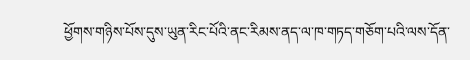ཕྱོགས་གཉིས་པོས་དུས་ཡུན་རིང་པོའི་ནང་རིམས་ནད་ལ་ཁ་གཏད་གཅོག་པའི་ལས་དོན་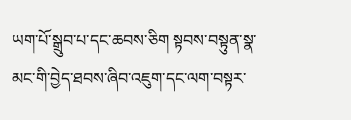ཡག་པོ་སྒྲུབ་པ་དང་ཆབས་ཅིག སྟབས་བསྟུན་སྣ་མང་གི་བྱེད་ཐབས་ཞིབ་འཇུག་དང་ལག་བསྟར་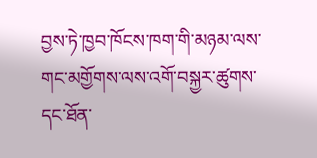བྱས་ཏེ་ཁྱབ་ཁོངས་ཁག་གི་མཉམ་ལས་གང་མགྱོགས་ལས་འགོ་བསྐྱར་ཚུགས་དང་ཐོན་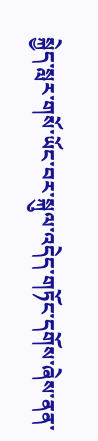སྐྱེད་སླར་གསོ་ཡོང་བར་སྐུལ་འདེད་གཏོང་དགོས་ཞེས་ནན་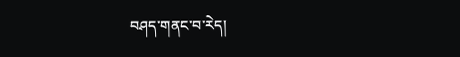བཤད་གནང་བ་རེད།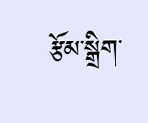རྩོམ་སྒྲིག་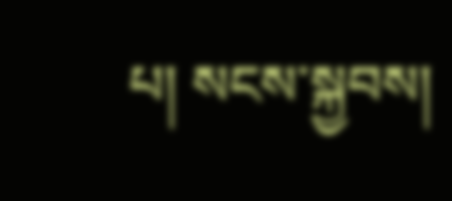པ། སངས་སྐྱབས།